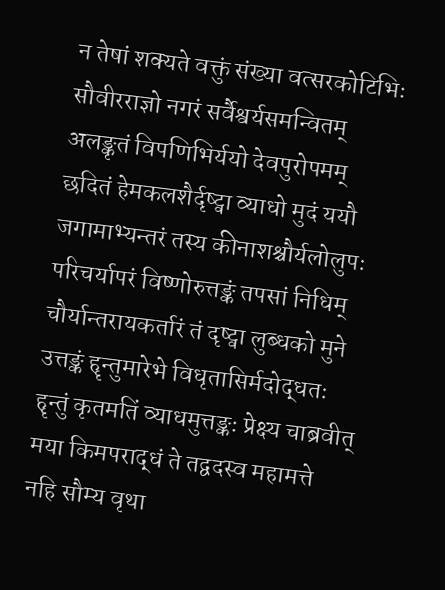न तेषां शक्यते वक्तुं संख्या वत्सरकोटिभिः
सौवीरराज्ञो नगरं सर्वैश्वर्यसमन्वितम्
अलङ्कृतं विपणिभिर्ययो देवपुरोपमम्
छदितं हेमकलशैर्दृष्ट्वा व्याधो मुदं ययौ
जगामाभ्यन्तरं तस्य कीनाशश्चौर्यलोलुपः
परिचर्यापरं विष्णोरुत्तङ्कं तपसां निधिम्
चौर्यान्तरायकर्तारं तं दृष्ट्वा लुब्धको मुने
उत्तङ्कं हॄन्तुमारेभे विधृतासिर्मदोद्धतः
हॄन्तुं कृतमतिं व्याधमुत्तङ्कः प्रेक्ष्य चाब्रवीत्
मया किमपराद्धं ते तद्वदस्व महामत्ते
नहि सौम्य वृथा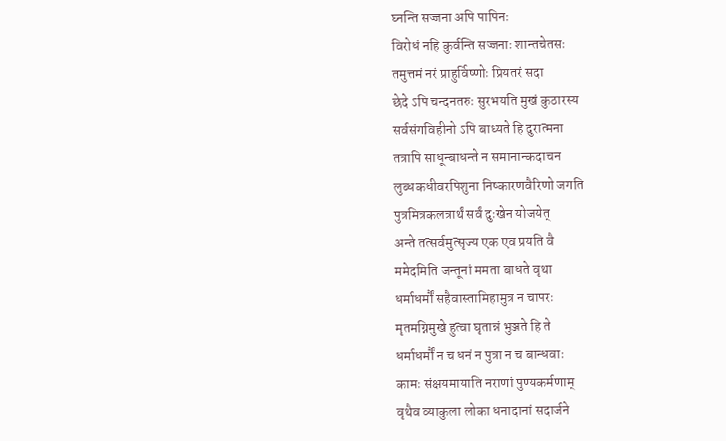घ्नन्ति सज्जना अपि पापिनः
विरोधं नहि कुर्वन्ति सज्जनाः शान्तचेतसः
तमुत्तमं नरं प्राहुर्विष्णोः प्रियतरं सदा
छेदे ऽपि चन्दनतरुः सुरभयति मुखं कुठारस्य
सर्वसंगविहीनो ऽपि बाध्यते हि दुरात्मना
तत्रापि साधून्बाधन्ते न समानान्कदाचन
लुब्धकधीवरपिशुना निष्कारणवैरिणो जगति
पुत्रमित्रकलत्रार्थं सर्वं दुःखेन योजयेत्
अन्ते तत्सर्वमुत्सृज्य एक एव प्रयति वै
ममेदमिति जन्तूनां ममता बाधते वृथा
धर्माधर्मौं सहैवास्तामिहामुत्र न चापरः
मृतमग्निमुखे हुत्वा घृतान्नं भुञ्जते हि ते
धर्माधर्मौं न च धनं न पुत्रा न च बान्धवाः
कामः संक्षयमायाति नराणां पुण्यकर्मणाम्
वृथैव व्याकुला लोका धनादानां सदार्जने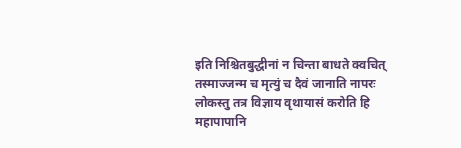इति निश्चितबुद्धीनां न चिन्ता बाधते क्वचित्
तस्माज्जन्म च मृत्युं च दैवं जानाति नापरः
लोकस्तु तत्र विज्ञाय वृथायासं करोति हि
महापापानि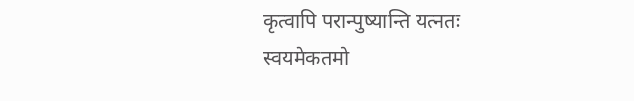कृत्वापि परान्पुष्यान्ति यत्नतः
स्वयमेकतमो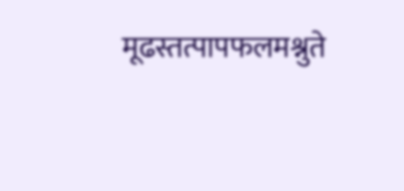मूढस्तत्पापफलमश्नुते